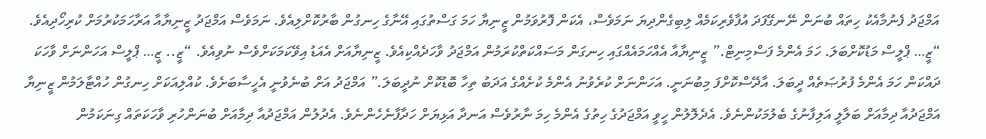އަމްޖަދު ފެނުމާއެކު ހިތައް ބުނަން ނޭނގޭފަދަ އުފާވެރިކަމެއް ލިބިގެންދިޔަ ނަމަވެސް، އެކަން ފޮރުވަމުން ޒީނިޔާ ހަމަ ގަސްތުގައި އޭނާގެ ހިނގުން ބާރުކޮށްލިއެވެ. ނަމަވެސް އަމްޖަދު ޒީނިޔާއާ އަރާހަމަކުރުމަށް ކުރިހޯދިއެވެ. “ޒީ… ޕްލީސް މަޑުކޮށްބަލަ. ހަމަ އެންމެ ފަސްމިނިޓް.” ޒީނިޔާއާ އެއްހަމައެއްގައި ހިނގަން މަސައްކަތްކުރަމުން އަމްޖަދު ވާހަދެއްކިއެވެ. ޒީނިޔާއަށް އެއަޑު އިވޭކަމަކަށްވެސް ނުވިއެވެ. “ޒީ.. ޒީ… ޕްލީސް އަހަންނަށް ވާހަކަ ދައްކަން ހަމަ އެންމެ ފުރުޞަތެއް ދީބަލަ. އާދޭސްކޮށްފަ މިބުނަނީ. އަހަންނަށް ކުރެވުނު އެންމެ ކުށެއްގެ އަދަބު ތިހާ ބޮޑުކޮށް ނުދީބަލަ.” އަމްޖަދު އަށް ބުނެވުނީ އެހީސާބަށެވެ. ކުއްލިއަކަށް ހިނގުން ހުއްޓާލަމުން ޒީނިޔާ އަމްޖަދުއާ ދިމާއަށް ބަލާލީ އަލިފާނުގެ ބެލުމަކުންނެވެ. އެދެލޮލުން ހީވީ އަމްޖަދުގެ ހިތުގެ އެންމެ ހިމަ ނާރުވެސް އަނދާ އަޅިޔަށް ހަދާފާނެހެންނެވެ. އެދުލުން އަމްޖަދުއާ ދިމާއަށް ބުނަންހުރި ވާހަކަތައް ގިނަކަމުން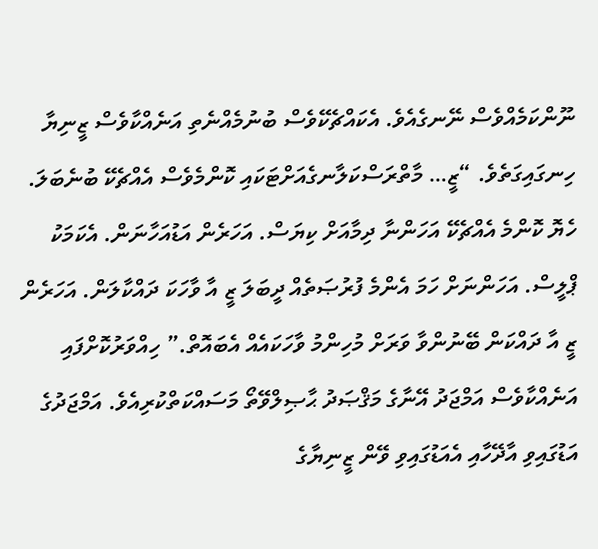ނޫންކަމެއްވެސް ނޭނގެއެވެ. އެކައްޗެކޭވެސް ބުނުމެއްނެތި އަނެއްކާވެސް ޒީނިޔާ ހިނގައިގަތެވެ. “ޒީ… މާތްރަސްކަލާނގެއަށްޓަކައި ކޮންމެވެސް އެއްޗެކޭ ބުނެބަލަ. ހެޔޮ ކޮންމެ އެއްޗެކޭ އަހަންނާ ދިމާއަށް ކިޔަސް. އަހަރެން އަޑުއަހާނަން. އެކަމަކު ޕްލީސް. އަހަންނަށް ހަމަ އެންމެ ފުރުޞަތެއް ދީބަލަ ޒީ އާ ވާހަކަ ދައްކާލަން. އަހަރެން ޒީ އާ ދައްކަން ބޭނުންވާ ވަރަށް މުހިންމު ވާހަކައެއް އެބައޮތް.” ހިއްވަރުކޮށްފައި އަނެއްކާވެސް އަމްޖަދު އޭނާގެ މަޤްޞަދު ޙާޞިލްވޭތޯ މަސައްކަތްކުރިއެވެ. އަމްޖަދުގެ އަޑުގައިވި އާދޭހާއި އެއަޑުގައިވި ވޭން ޒީނިޔާގެ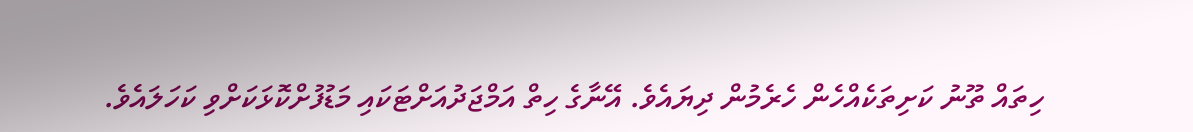ހިތައް ތޫނު ކަށިތަކެއްހެން ހެރެމުން ދިޔައެވެ. އޭނާގެ ހިތް އަމްޖަދުއަށްޓަކައި މަޑުފުށްކޮޅަކަށްވި ކަހަލައެވެ.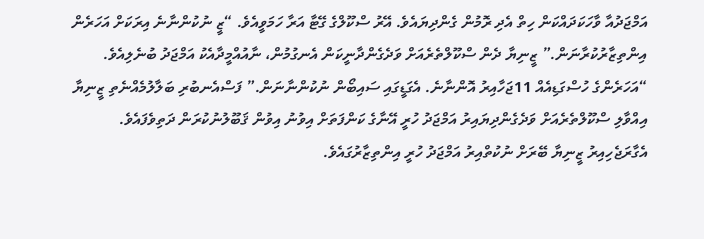އަމްޖަދުއާ ވާހަކަދައްކަން ހިތް އެދި ރޮމުން ގެންދިޔައެވެ. އޭރު ސްކޫލްގެ ގޭޓާ އަރާ ހަމަވީއެވެ. “ޒީ ނުކުންނާނެ އިރަކަށް އަހަރެން އިންތިޒާރުކުރާނަން.” ޒީނިޔާ ދެން ސްކޫލްތެރެއަށް ވަދެގެންދާނީކަން އެނގުމުން، ނާއުއްމީދާއެކު އަމްޖަދު ބުނެލިއެވެ. “އަހަރެންގެ ހުސްގަޑިއެއް 11ޖަހާއިރު އޮންނާނެ. އެގަޑީގައި ސައިބޯން ނުކުންނާނަން.” ފަސްއެނބުރި ބަލާލުމެއްނެތި ޒީނިޔާ އިއްވާލި ސްކޫލްތެރެއަށް ވަދެގެންދިޔައިރު އަމްޖަދު ހުރީ އޭނާގެ ކަންފަތަށް އިވުނު އިވުން ޤަބޫލުނުކުރަން ދަތިވެފައެވެ.
އެގާރަޖެހިއިރު ޒީނިޔާ ބޭރަށް ނުކުތްއިރު އަމްޖަދު ހުރީ އިންތިޒާރުގައެވެ.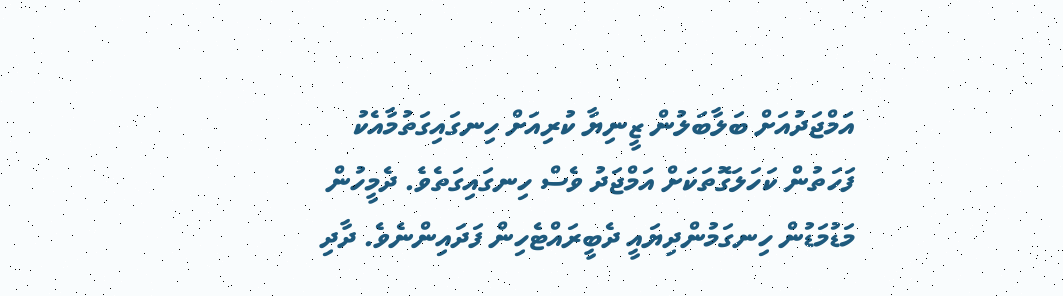އަމްޖަދުއަށް ބަލާބަލުން ޒީނިޔާ ކުރިއަށް ހިނގައިގަތުމާއެކު ފަހަތުން ކަހަލަގޮތަކަށް އަމްޖަދު ވެސް ހިނގައިގަތެވެ. ދެމީހުން މަޑުމަޑުން ހިނގަމުންދިޔައީ ދެބީރައްޓެހިން ފަދައިންނެވެ. ދާދި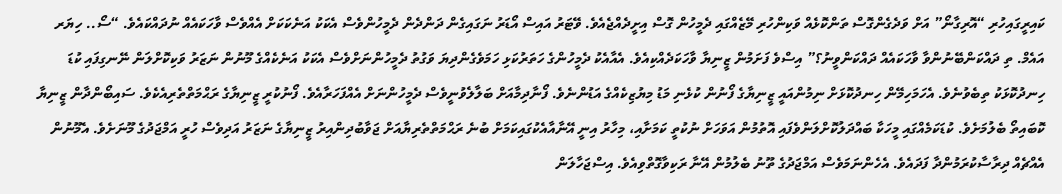ކައިރީގައިހުރި “އޮރިގާނޯ” އަށް ވަދެގެންގޮސް ތަންކޮޅެއް ވަކިންހުރި މޭޒެއްގައި ދެމީހުން ގޮސް އިށީދެއްޖެއެވެ. ވޭޓަރު އައިސް އޯޑަރު ނަގައިގެން ދަންދެން ދެމީހުންވެސް އެކަކު އަނެކަކަށް އެއްވެސް ވާހަކައެއް ނުދައްކައެވެ. “ސޯ.. ހިޔަރ އައެމް. ތި ދައްކަންބޭނުންވާ ވާހަކައެއް ދައްކަންވީނު؟” އިސްވެ ފަށަމުން ޒީނިޔާ ވާހަކަދެއްކިއެވެ. އެއާއެކު ދެމީހުންގެ ހަތަރުކަޅި ހަމަވެގެންދިޔަ ވަގުތު ދެމީހުންނަށްވެސް އެކަކު އަނެކެއްގެ މޫނުން ނަޒަރު ވަކިކޮށްލަން ނޭނގިފައި ކުޑަ ހިނދުކޮޅަކު ތިބެވުނެވެ. އެހަމަހިމޭން ހިނދުކޮޅަށް ނިމުންއައީ ޒީނިޔާގެ ފޯނުން ކުޅެނި މަޑު މިޔުޒިކެއްގެ އަޑުންނެވެ. ފޯނާދިމާއަށް ބަލާލެވުނީވެސް ދެމީހުންނަށް އެއްފަހަރާއެވެ. ފޯނުކުރީ ޒީނިޔާގެ ރަޙްމަތްތެރިއެކެވެ. ސައިބޯންދާން ޒީނިޔާ ކޮބައިތޯ ބެލުމަށެވެ. ކުޑަކަމެއްގައި މީހަކާ ބައްދަލުކޮށްލަންވެފައި އޮތުމުން އަވަހަށް ނުކުތީ ކަމަށާއި، މިހާރު އިނީ އޭނާއާއެކުގައިކަމަށް ބުނެ ރަޙްމަތްތެރިޔާއަށް ޖަވާބުދިންއިރު ޒީނިޔާގެ ނަޒަރު އަދިވެސް ހުރީ އަމްޖަދުގެ މޫނަށެވެ. އެމޫނުން އެއްޗެއް ދިރާސާކުރަމުންދާ ފަދައެވެ. އެހެންނަމަވެސް އަމްޖަދުގެ ތޫނު ބެލުމުން އޭނާ ރަކިވާގޮތްވިއެވެ. އިސްޖަހާލަން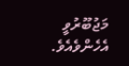މަޖުބޫރުވީ އެހެންވެއެވެ.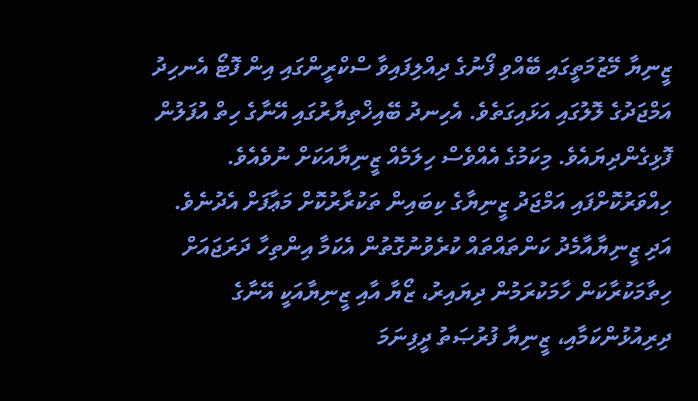ޒީނިޔާ މޭޒުމަތީގައި ބޭއްވި ފޯނުގެ ދިއްލިފައިވާ ސްކްރީންގައި އިން ފޮޓޯ އެނހިދު އަމްޖަދުގެ ލޮލުގައި އަޅައިގަތެވެ. އެހިނދު ބޭއިޚްތިޔާރުގައި އޭނާގެ ހިތް އުފަލުން ފޮޅިގެންދިޔައެވެ. މިކަމުގެ އެއްވެސް ހިލަމެއް ޒީނިޔާއަކަށް ނުވެއެވެ.
ހިއްވަރުކޮށްފައި އަމްޖަދު ޒީނިޔާގެ ކިބައިން ތަކުރާރުކޮށް މަޢާފަށް އެދުނެވެ. އަދި ޒީނިޔާއާމެދު ކަންތައްތައް ކުރެވުނުގޮތުން އެކަމާ އިންތިހާ ދަރަޖައަށް ހިތާމަކުރާކަން ހާމަކުރަމުން ދިޔައިރު، ޒޯޔާ އާއި ޒީނިޔާއަކީ އޭނާގެ ދިރިއުޅުންކަމާއި، ޒީނިޔާ ފުރުޞަތު ދީފިނަމަ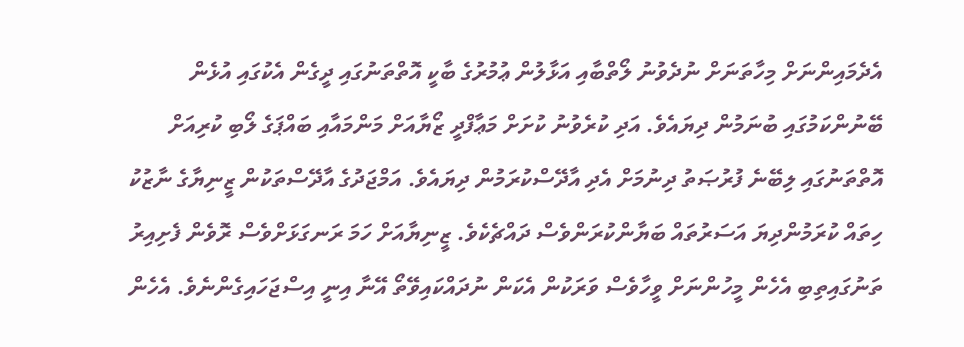އެދެމައިންނަށް މިހާތަނަށް ނުދެވުނު ލޯތްބާއި އަޅާލުން ޢުމުރުގެ ބާކީ އޮތްތަނުގައި ދީގެން އެކުގައި އުޅެން ބޭނުންކަމުގައި ބުނަމުން ދިޔައެވެ. އަދި ކުރެވުނު ކުށަށް މަޢާފްދީ ޒޯޔާއަށް މަންމައާއި ބައްޕަގެ ލޯބި ކުރިއަށް އޮތްތަނުގައި ލިބޭނެ ފުރުޞަތު ދިނުމަށް އެދި އާދޭސްކުރަމުން ދިޔައެވެ. އަމްޖަދުގެ އާދޭސްތަކުން ޒީނިޔާގެ ނާޒުކު ހިތައް ކުރަމުންދިޔަ އަސަރުތައް ބަޔާންކުރަންވެސް ދައްޗެކެވެ. ޒީނިޔާއަށް ހަމަ ރަނގަޅަށްވެސް ރޮވެން ފެށިއިރު ތަނުގައިތިބި އެހެން މީހުންނަށް ވީހާވެސް ވަރަކުން އެކަން ނުދައްކައިވޭތޯ އޭނާ އިނީ އިސްޖަހައިގެންނެވެ. އެހެން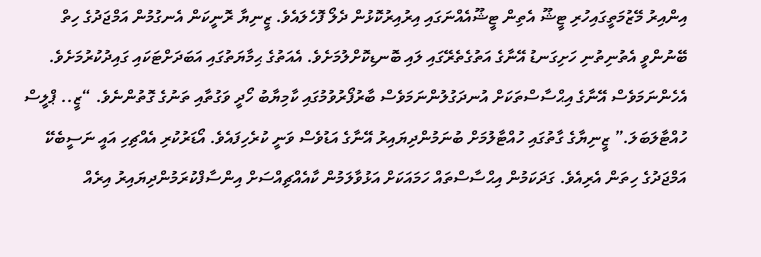އިންއިރު މޭޒުމަތީގައިހުރި ޓީޝޫ އެތިން ޓީޝޫއެއްނަގައި އިރުއިރުކޮޅުން ދެލޯ ފޮހެލައެވެ. ޒީނިޔާ ރޮނީކަން އެނގުމުން އަމްޖަދުގެ ހިތް ބޭނުންވީ އެތުނިތުނި ހަށިގަނޑު އޭނާގެ އަތުގެތެރޭގައި ލައި ބޮނޑިކޮށްލުމަށެވެ. އެއަތުގެ ޙިމާޔަތުގައި އަބަދަށްޓަކައި ގައިދުކުރުމަށެވެ. އެހެންނަމަވެސް އޭނާގެ އިޙްސާސްތަކަށް އުނދަގުލުންނަމަވެސް ބާރުފޯރުވުމުގައި ކާމިޔާބު ހޯދީ ވަގުތާއި ތަނުގެ ގޮތުންނެވެ. “ޒީ.. ޕްލީސް ހުއްޓާލަބަލަ.” ޒީނިޔާގެ ގާތުގައި ހުއްޓާލުމަށް ބުނަމުންދިޔައިރު އޭނާގެ އަޑުވެސް ވަނީ ކުރެހިފައެވެ. އޯޑަރުކުރި އެއްޗިހި އައީ ނަސީބެކޭ އަމްޖަދުގެ ހިތަން އެރިއެވެ. ގަދަކަމުން އިޙްސާސްތައް ހަމައަކަށް އަޅުވާލަމުން ކާއެއްޗިއްސަށް އިންސާފްކުރަމުންދިޔައިރު އިރެއް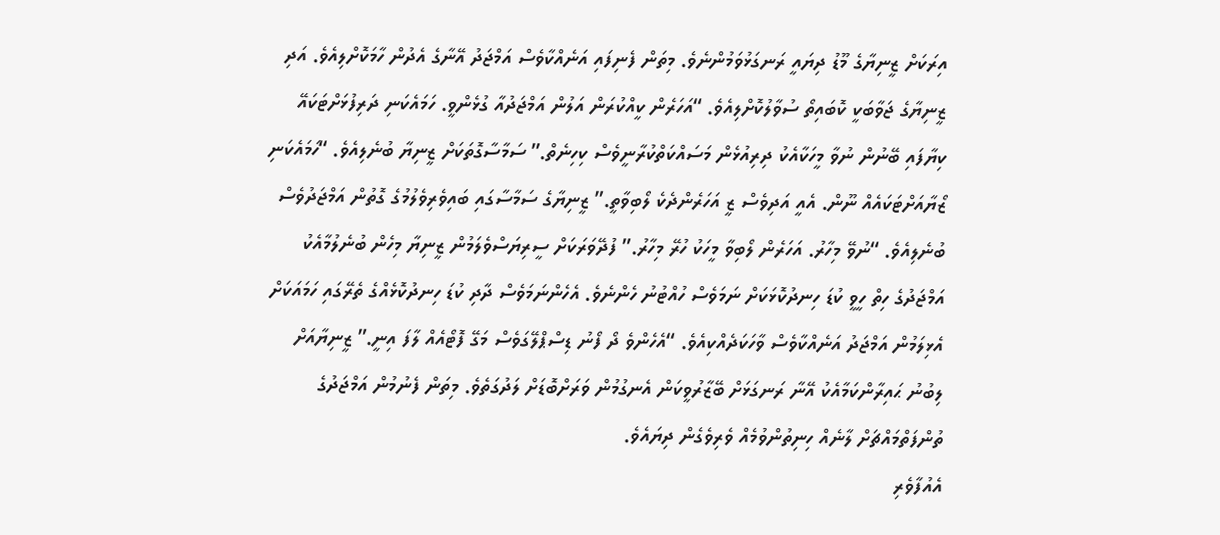އިރަކަށް ޒީނިޔާގެ މޫޑު ދިޔައީ ރަނގަޅުވަމުންނެވެ. މިތަން ފެނިފައި އަނެއްކާވެސް އަމްޖަދު އޭނާގެ އެދުން ހާމަކޮށްލިއެވެ. އަދި ޒީނިޔާގެ ޖަވާބަކީ ކޮބައިތޯ ސުވާލުކޮށްލިއެވެ. “އަހަރެން ކީއްކުރަން އަލުން އަމްޖަދުއާ ގުޅެންވީ. ހަމައެކަނި ދަރިފުޅަށްޓަކައޭ ކިޔާފައި ބޭނުން ނުވާ މީހަކާއެކު ދިރިއުޅެން މަސައްކަތްކުރާނީވެސް ކިހިނެތް.” ސަމާސާގޮތަކަށް ޒީނިޔާ ބުނެލިއެވެ. “ހަމައެކަނި ޒޯޔާއަށްޓަކައެއް ނޫން. އެއީ އަދިވެސް ޒީ އަހަރެންދެކެ ލޯބިވާތީ.” ޒީނިޔާގެ ސަމާސާގައި ބައިވެރިވެލުމުގެ ގޮތުން އަމްޖަދުވެސް ބުނެލިއެވެ. “ނުވޭ މިހާރު. އަހަރެން ލޯބިވާ މީހަކު ހުރޭ މިހާރު.” ފުދޭވަރަކަށް ސީރިޔަސްވެލަމުން ޒީނިޔާ މިހެން ބުނެލުމާއެކު އަމްޖަދުގެ ހިތް ހީވީ ކުޑަ ހިނދުކޮޅަކަށް ނަމަވެސް ހުއްޓުނު ހެންނެވެ. އެހެންނަމަވެސް ދާދި ކުޑަ ހިނދުކޮޅެއްގެ ތެރޭގައި ހަމައަކަށް އެޅިލަމުން އަމްޖަދު އަނެއްކާވެސް ވާހަކަދެއްކިއެވެ. “އެހެންވެ ދޯ ފޯނު ޑިސްޕްލޭގަވެސް މަގޭ ފޮޓޯއެއް ލާފަ އިނީ.” ޒީނިޔާއަށް ލިބުނު ޙައިރާންކަމާއެކު އޭނާ ރަނގަޅަށް ބޭޒާރުވީކަން އެނގުމުން ވަރަށްބޮޑަށް ލަދުގަތެވެ. މިތަން ފެނުމުން އަމްޖަދުގެ ތުންފަތްމައްޗަށް ލާނެއް ހިނިތުންވުމެއް ވެރިވެގެން ދިޔައެވެ.
އެއުފާވެރި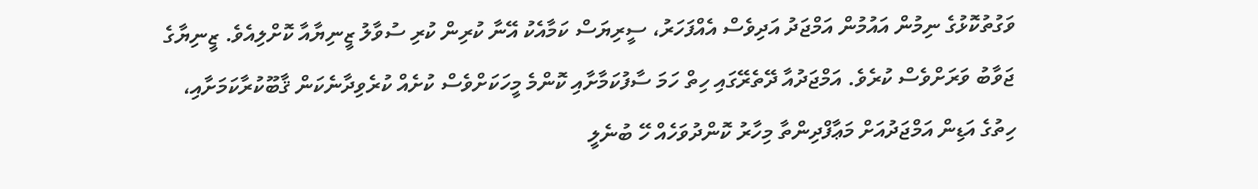ވަގުތުކޮޅުގެ ނިމުން އައުމުން އަމްޖަދު އަދިވެސް އެއްފަހަރު، ސީރިޔަސް ކަމާއެކު އޭނާ ކުރިން ކުރި ސުވާލު ޒީނިޔާއާ ކޮށްލިއެވެ. ޒީނިޔާގެ ޖަވާބު ވަރަށްވެސް ކުރެވެ. އަމްޖަދުއާ ދޭތެރޭގައި ހިތް ހަމަ ސާފުކަމާށާއި ކޮންމެ މީހަކަށްވެސް ކުށެއް ކުރެވިދާނެކަން ޤާބޫކުރާކަމަށާއި، ހިތުގެ އަޑިން އަމްޖަދުއަށް މަޢާފްދިންތާ މިހާރު ކޮންދުވަހެއް ހޭ ބުނެލީ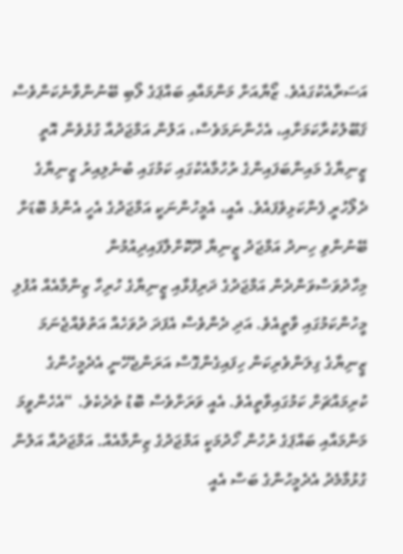އަސަރާއެކުގައެވެ. ޒޯޔާއަށް މަންމައާއި ބައްޕަގެ ލޯބި ބޭނުންވާނެކަންވެސް ޤަބޫލުކުރާކަމަށާއި، އެހެންނަމަވެސް، އަލުން އަމްޖަދުއާ ގުޅެވެން އޮތީ ޒީނިޔާގެ މައިންބަފައިންގެ ރުހުމާއެކުގައި ކަމުގައި ބުނެލިއިރު ޒީނިޔާގެ ދެލޯހުރީ ފެންކަޅިވެފައެވެ. އެއީ، އެމީހުންނަކީ އަމްޖަދުގެ އެހީ އެންމެ ބޮޑަށް ބޭނުންވި ހިނދު އަމްޖަދު ޒީނިޔާ ދޫކޮށްލާފައިދިއުމުން މިހާދުވަސްވަންދެން އަމްޖަދުގެ ދަރިފުޅާއި ޒީނިޔާގެ ހުރިހާ ޒިންމާއެއް އުފުލި މީހުންކަމުގައި ވާތީއެވެ. އަދި ދެންވެސް އެފަދަ ދުވަހެއް އަތުވެއްޖެނަމަ ޒީނިޔާގެ ގިލަންވެރިކަން ހިފައިގެންގޮސް އަރަންޖެހޭނީ އެދެމީހުންގެ ކުރިމައްޗަށް ކަމުގައިވާތީއެވެ. އެއީ ވަރަށްވެސް ބޮޑު ތެދެކެވެ. “އެހެންވީމަ މަންމައާއި ބައްޕަގެ ރުހުން ހޯދުމަކީ އަމްޖަދުގެ ޒިންމާއެއް. އަމްޖަދުއާ އަލުން ގުޅުމާމެދު އެދެމީހުންގެ ބަސް އެއީ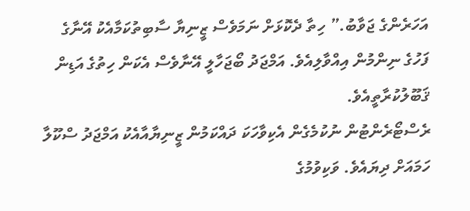އަހަރެންގެ ޖަވާބު.” ހިތާ ދެކޮޅަށް ނަމަވެސް ޒީނިޔާ ސާބިތުކަމާއެކު އޭނާގެ ފަހުގެ ނިންމުން އިއްވާލިއެވެ. އަމްޖަދު ބޯޖަހާލީ އޭނާވެސް އެކަން ހިތުގެ އަޑިން ޤަބޫލުކުރާތީއެވެ.
ރެސްޓޯރެންޓުން ނުކުމެގެން އެކިވާހަކަ ދައްކަމުން ޒީނިޔާއާއެކު އަމްޖަދު ސްކޫލާ ހަމައަށް ދިޔައެވެ. ވަކިވުމުގެ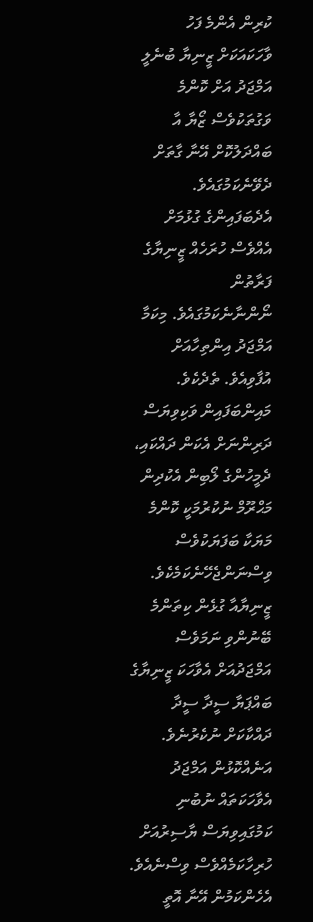ކުރިން އެންމެ ފަހު ވާހަކައަކަށް ޒީނިޔާ ބުނެލީ އަމްޖަދު އަށް ކޮންމެ ވަގުތަކުވެސް ޒޯޔާ އާ ބައްދަލުކޮށް އޭނާ ގާތަށް ދެވޭނެކަމުގައެވެ. އެދެބަފައިންގެ ގުޅުމަށް އެއްވެސް ހުރަހެއް ޒީނިޔާގެ ފަރާތުން ނޯންނާނެކަމުގައެވެ. މިކަމާ އަމްޖަދު އިންތިހާއަށް އުފާވިއެވެ. ތެދެކެވެ. މައިންބަފައިން ވަކިވިޔަސް ދަރިންނަށް އެކަން ދައްކައި، ދެމީހުންގެ ލޯބިން އެކުދިން މަޙްރޫމް ނުކުރުމަކީ ކޮންމެ މަޔަކާ ބަފަޔަކުވެސް ވިސްނަންޖެހޭނެކަމެކެވެ.
ޒީނިޔާއާ ގުޅެން ކިތަންމެ ބޭނުންވި ނަމަވެސް އަމްޖަދުއަށް އެވާހަކަ ޒީނިޔާގެ ބައްޕަޔާ ސީދާ ސީދާ ދައްކާކަށް ނުކެރުނެވެ. އަނެއްކޮޅުން އަމްޖަދު އެވާހަކަތައް ނުބުނި ކަމުގައިވިޔަސް ޔާސިރުއަށް ހުރިހާކަމެއްވެސް ވިސްނެއެވެ. އެހެންކަމުން އޭނާ އޮތީ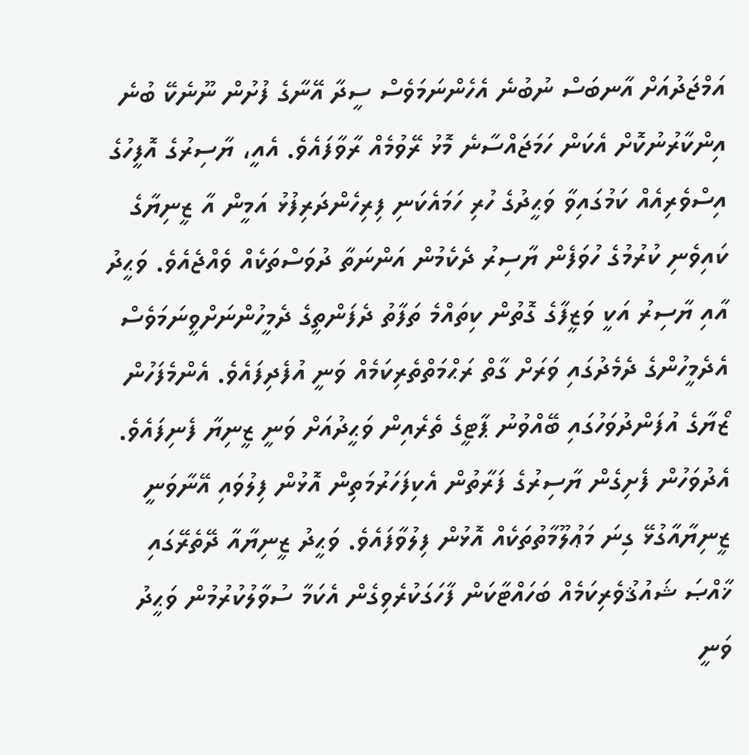އަމްޖަދުއަށް އާނބަސް ނުބުނެ އެހެންނަމަވެސް ސީދާ އޭނާގެ ފުށުން ނޫނެކޭ ބުނެ އިންކާރުނުކޮށް އެކަން ހަމަޖައްސާނެ މޮޅު ރޭވުމެއް ރާވާފައެވެ. އެއީ، ޔާސިރުގެ އޮފީހުގެ އިސްވެރިއެއް ކަމުގައިވާ ވަޙީދުގެ ހުރި ހަމައެކަނި ފިރިހެންދަރިފުޅު އަމީން އާ ޒީނިޔާގެ ކައިވެނި ކުރުމުގެ ހުވަފެން ޔާސިރު ދެކެމުން އަންނަތާ ދުވަސްތަކެއް ވެއްޖެއެވެ. ވަޙީދު އާއި ޔާސިރު އަކީ ވަޒީފާގެ ގޮތުން ކިތައްމެ ތަފާތު ދެފަންތީގެ ދެމީހުންނަށްވީނަމަވެސް އެދެމީހުންގެ ދެމެދުގައި ވަރަށް ގާތް ރަޙްމަތްތެރިކަމެއް ވަނީ އުފެދިފައެވެ. އެންމެފަހުން ޒޯޔާގެ އުފަންދުވަހުގައި ބޭއްވުނު ޕާޓީގެ ތެރެއިން ވަޙީދުއަށް ވަނީ ޒީނިޔާ ފެނިފައެވެ. އެދުވަހުން ފެށިގެން ޔާސިރުގެ ފަރާތުން އެކިފަހަރުމަތިން އޮޅުން ފިލުވައި އޭނާވަނީ ޒީނިޔާއާގުޅޭ ގިނަ މަޢުލޫމާތުތަކެއް އޮޅުން ފިލުވާފައެވެ. ވަޙީދު ޒީނިޔާއާ ދޭތެރޭގައި ޚާއްޞަ ޝައުޤުވެރިކަމެއް ބަހައްޓާކަން ފާހަގަކުރެވިގެން އެކަމާ ސުވާލުކުރުމުން ވަޙީދު ވަނީ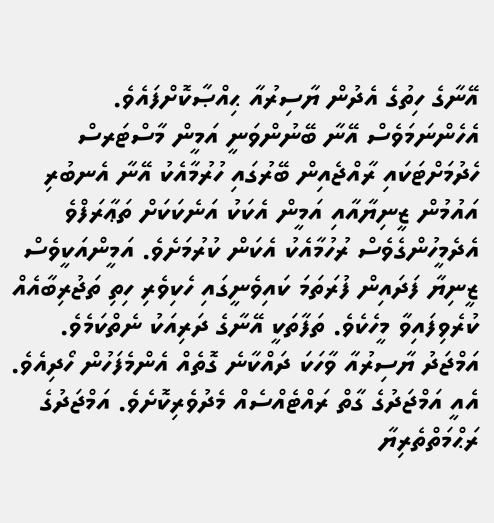އޭނާގެ ހިތުގެ އެދުން ޔާސިރުއާ ޙިއްޞާކޮށްފައެވެ. އެހެންނަމަވެސް އޭނާ ބޭނުންވަނީ އަމީން މާސްޓަރސް ހެދުމަށްޓަކައި ރާއްޖެއިން ބޭރުގައި ހުރުމާއެކު އޭނާ އެނބުރި އައުމުން ޒީނިޔާއާއި އަމީން އެކަކު އަނެކަކަށް ތަޢާރަފްވެ އެދެމީހުންގެވެސް ރުހުމާއެކު އެކަން ކުރުމަށެވެ. އަމީންއަކީވެސް ޒީނިޔާ ފަދައިން ފުރަތަމަ ކައިވެނީގައި ހެކިވެރި ހިތި ތަޖުރިބާއެއް ކުރެވިފައިވާ މީހެކެވެ. ތަފާތަކީ އޭނާގެ ދަރިއަކު ނެތްކަމެވެ.
އަމްޖަދު ޔާސިރުއާ ވާހަކަ ދައްކާނެ ގޮތެއް އެންމެފަހުން ހޯދިއެވެ. އެއީ އަމްޖަދުގެ ގާތް ރައްޓެއްސެއް މެދުވެރިކޮށެވެ. އަމްޖަދުގެ ރަޙްމަތްތެރިޔާ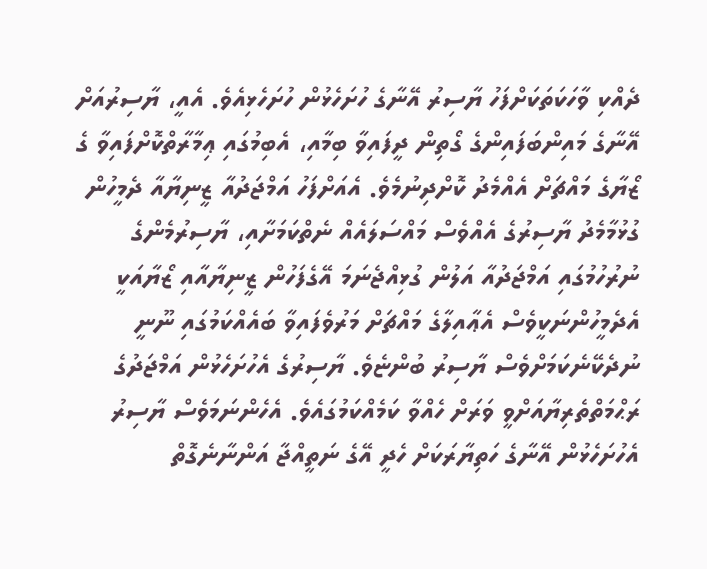ދެއްކި ވާހަކަތަކަށްފަހު ޔާސިރު އޭނާގެ ހުށަހެޅުން ހުށަހެޅިއެވެ. އެއީ، ޔާސިރުއަށް އޭނާގެ މައިންބަފައިންގެ ގޯތިން ދީފައިވާ ބިމާއި، އެބިމުގައި ޢިމާރާތްކޮށްފައިވާ ގެ ޒޯޔާގެ މައްޗަށް އެއްމެދު ކޮށްދިނުމެވެ. އެއަށްފަހު އަމްޖަދުއާ ޒީނިޔާއާ ދެމީހުން ގުޅުމާމެދު ޔާސިރުގެ އެއްވެސް މައްސަލައެއް ނެތްކަމަށާއި، ޔާސިރުމެންގެ ނުރުހުމުގައި އަމްޖަދުއާ އަލުން ގުޅިއްޖެނަމަ އޭގެފަހުން ޒީނިޔާއާއި ޒޯޔާއަކީ އެދެމީހުންނަކީވެސް އެޢާއިލާގެ މައްޗަށް މަރުވެފައިވާ ބައެއްކަމުގައި ނޫނީ ނުދެކޭނެކަމަށްވެސް ޔާސިރު ބުންޏެވެ. ޔާސިރުގެ އެހުށަހެޅުން އަމްޖަދުގެ ރަޙްމަތްތެރިޔާއަށްވީ ވަރަށް ހެއްވާ ކަމެއްކަމުގައެވެ. އެހެންނަމަވެސް ޔާސިރު އެހުށަހެޅުން އޭނާގެ ހަތިޔާރަކަށް ހެދީ އޭގެ ނަތީއްޖާ އަންނާނެގޮތް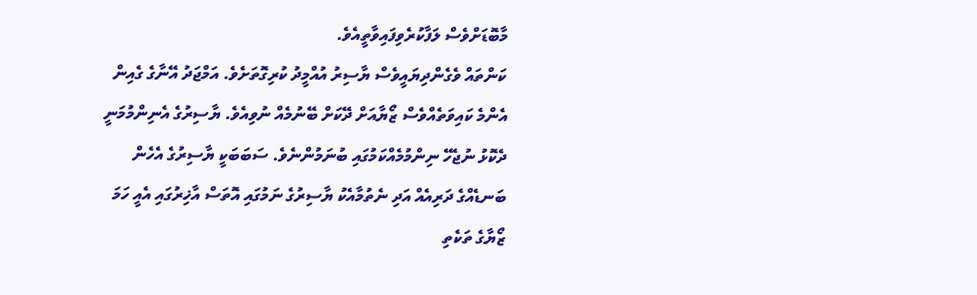މާބޮޑަށްވެސް ލަފާކުރެވިފައިވާތީއެވެ.
ކަންތައް ވެގެންދިޔައީވެސް ޔާސިރު އުއްމީދު ކުރިގޮތަށެވެ. އަމްޖަދު އޭނާގެ ގެއިން އެންމެ ކައިވަތެއްވެސް ޒޯޔާއަށް ދޭކަށް ބޭނުމެއް ނުވިއެވެ. ޔާސިރުގެ އެނިންމުމަނީ ދެކޮޅު ނުޖެހޭ ނިންމުމެއްކަމުގައި ބުނަމުންނެވެ. ސަބަބަކީ ޔާސިރުގެ އެހެން ބަނޑެއްގެ ދަރިއެއް އަދި ނެތުމާއެކު ޔާސިރުގެ ނަމުގައި އޮތަސް އާޚިރުގައި އެއީ ހަމަ ޒޯޔާގެ ތަކެތި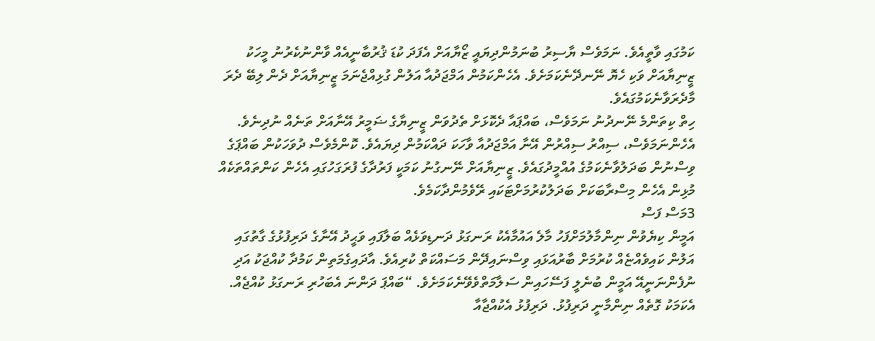ކަމުގައި ވާތީއެވެ. ނަމަވެސް ޔާސިރު ބުނަމުންދިޔައީ ޒޯޔާއަށް އެފަދަ ކުޑަ ޤުރުބާނީއެއް ވާންނުކެރުނު މީހަކު ޒީނިޔާއަށް ވަކި ހެޔޮ ނޭނދޭނެކަމަށެވެ. އެހެންކަމުން އަމްޖަދުއާ އަލުން ގުޅިއްޖެނަމަ ޒީނިޔާއަށް ދެން ލިބޭ ދެރަ މާދެރަވާނެކަމުގައެވެ.
ހިތް ކިތަންމެ ނޭނދުނު ނަމަވެސް، ބައްޕައާ ދެކޮޅަށް ތެދުވަން ޒީނިޔާގެ ޟަމީރު އޭނާއަށް ތަނެއް ނުދިނެވެ. އެހެންނަމަވެސް، ސިއްރު ސިއްރުން އޭނާ އަމްޖަދުއާ ވާހަކަ ދައްކަމުން ދިޔައެވެ. ކޮންމެވެސް ދުވަހަކުން ބައްޕަގެ ވިސްނުން ބަދަލުވާނެކަމުގެ އުއްމީދުގައެވެ. ޒީނިޔާއަށް ނޭނގުނު ކަމަކީ ފަރުދާގެ ފުރަގަހުގައި އެހެން ކަންތައްތަކެއް މުޅިން އެހެން މިސްރާބަކަށް ބަދަލުކުރުމަށްޓަކައި ރޭވެމުންދާކަމެވެ.
3މަސް ފަސް
އަމީން ކިޔެވުން ނިންމާލުމަށްފަހު މާލެ އައުމާއެކު ރަނގަޅު ދަނޑިވަޅެއް ބަލާފައި ވަޙީދު އޭނާގެ ދަރިފުޅުގެ ގާތުގައި އަލުން ކައިވެއްޏެއް ކުރުމަށް ބާރުއަޅައި ވިސްނައިދޭން މަސައްކަތް ކުރިއެވެ. އާދައިގެމަތިން ކަމުދާ ކުއްޖަކު އަދި ނުފެންނަނީއޭ އަމީން ބުނެލީ ފަސޭހައިން ސަލާމަތްވެވޭނެކަމަށެވެ. “ބައްޕަ ދަންނަ އެބަހުރި ރަނގަޅު ކުއްޖެއް. އެކަމަކު ގޮތެއް ނިންމާނީ ދަރިފުޅު. ދަރިފުޅު އެކުއްޖާއާ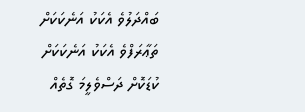ބައްދަލުވެ އެކަކު އަނެކަކަށް ތަޢާރަފްވެ އެކަކު އަނެކަކަށް ކުޑަކޮށް ދަސްވެލީމަ ގޮތެއް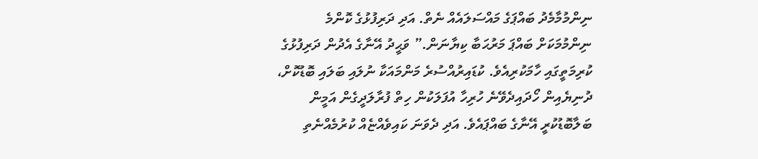ނިންމުމާމެދު ބައްޕަގެ މައްސަލައެއް ނެތް. އަދި ދަރިފުޅުގެ ކޮންމެ ނިންމުމަކަށް ބައްޕަ މަރުޙަބާ ކިޔާނަން.” ވަޙީދު އޭނާގެ އެދުން ދަރިފުޅުގެ ކުރިމަތީގައި ހާމަކުރިއެވެ. ކުޑައިރުއްސުރެ މަންމައަކާ ނުލައި ބަލައި ބޮޑުކޮށް، ދުނިޔެއިން ހޯދައިދެވޭނެ ހުރިހާ އުފަލަކުން ހިތް ފުރާލަދީގެން އަމީން ބަލާބޮޑުކުރީ އޭނާގެ ބައްޕައެވެ. އަދި ދެވަނަ ކައިވެއްޏެއް ކުރުމެއްނެތި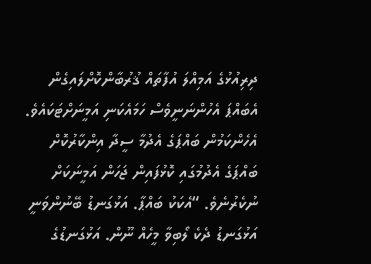ދިރިއުޅުގެ އަމިއްލަ އުފާތައް ޤުރުބާންކޮށްލައިގެން އެބައްޕަ އެހުންނަނީވެސް ހަމައެކަނި އަމީނަށްޓަކައެވެ. އެހެންކަމުން ބައްޕަގެ އެދުމާ ސީދާ އިންކާރުކޮށް ބައްޕަގެ އެދުމުގައި ކޮޅުފައިން ޖަހަން އަމީނަކަށް ނުކެރުނެވެ. “އެކަކު ބައްޕާ. އަޅުގަނޑު ބޭނުންވަނީ އަޅުގަނޑު ދެކެ ލޯބިވާ މީހެއް ނޫން. އަޅުގަނޑުގެ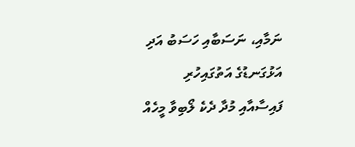ނަމާއި، ނަސަބާއި ހަސަބު އަދި އަޅުގަނޑުގެ އަތުގައިހުރި ފައިސާއާއި މުދާ ދެކެ ލޯބިވާ މީހެއް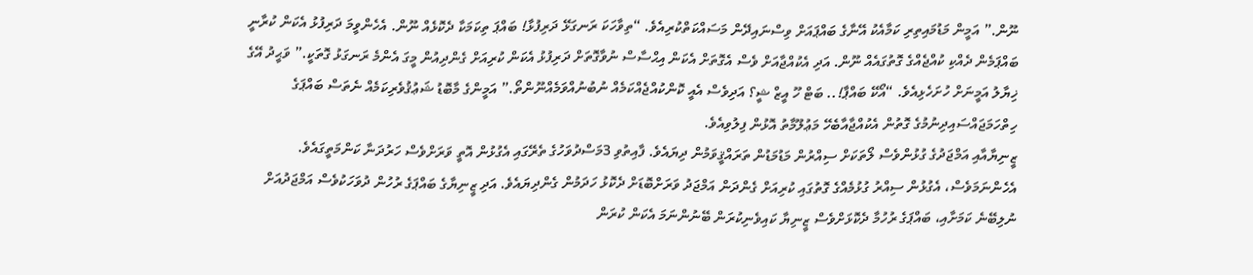ނޫން.” އަމީން މަޑުމައިތިރި ކަމާއެކު އޭނާގެ ބައްޕައަށް ވިސްނައިދޭން މަސައްކަތްކުރިއެވެ. “ތިވާހަކަ ރަނގަޅޭ ދަރިފުޅާ! ބައްޕަ ތިކަމަކާ ދެކޮޅެއް ނޫން. އެހެންވީމަ ދަރިފުޅު އެކަން ކުރާނީ ބައްޕަމެން ދެއްކި ކުއްޖެއްގެ ގޮތުގައެއް ނޫން. އަދި އެކުއްޖާއަށް ވެސް އެގޮތަށް އެކަން އިޙްސާސް ނުވާގޮތަށް ދަރިފުޅު އެކަން ކުރިއަށް ގެންދިއުން މީގަ އެންމެ ރަނގަޅު ގޮތަކީ.” ވަޙީދު އޭގެ ޚިޔާލު އަމީނަށް ހުށަހެޅިއެވެ. “އޯކޭ ބައްޕާ!.. ބަޓް ހޫ އީޒް ޝީ؟ އަދިވެސް އެއީ ކޮންކުއްޖެއްކަމެއް ނުބުނުއްވަމެއްނޫންތޯ.” އަމީންގެ މާބޮޑު ޝަޢުޤުވެރިކަމެއް ނެތަސް ބައްޕަގެ ހިތްހަމަޖައްސައިދިނުމުގެ ގޮތުން އެކުއްޖާއާބެހޭ މަޢުލޫމާތު އޮޅުން ފިލުވިއެވެ.
ޒީނިޔާއާއި އަމްޖަދުގެ ގުޅުންވެސް ލޯތަކަށް ސިއްރުން މަޑުމަޑުން ތަރައްޤީވަމުން ދިޔައެވެ. ފާއިތުވި 3މަސްދުވަހުގެ ތެރޭގައި އެގުޅުން އޮތީ ވަރަށްވެސް ހަރުދަނާ ކަންމަތީގައެވެ. އެހެންނަމަވެސް، އެގުޅުން ސިއްރު ގުޅުމެއްގެ ގޮތުގައި ކުރިއަށް ގެންދަން އަމްޖަދު ވަރަށްބޮޑަށް ދެކޮޅު ހަދަމުން ގެންދިޔައެވެ. އަދި ޒީނިޔާގެ ބައްޕަގެ ރުހުން ދުވަހަކުވެސް އަމްޖަދުއަށް ނުލިބޭނެ ކަމަށާއި، ބައްޕަގެ ރުހުމާ ދެކޮޅަށްވެސް ޒީނިޔާ ކައިވެނިކުރަން ބޭނުންނަމަ އެކަން ކުރަން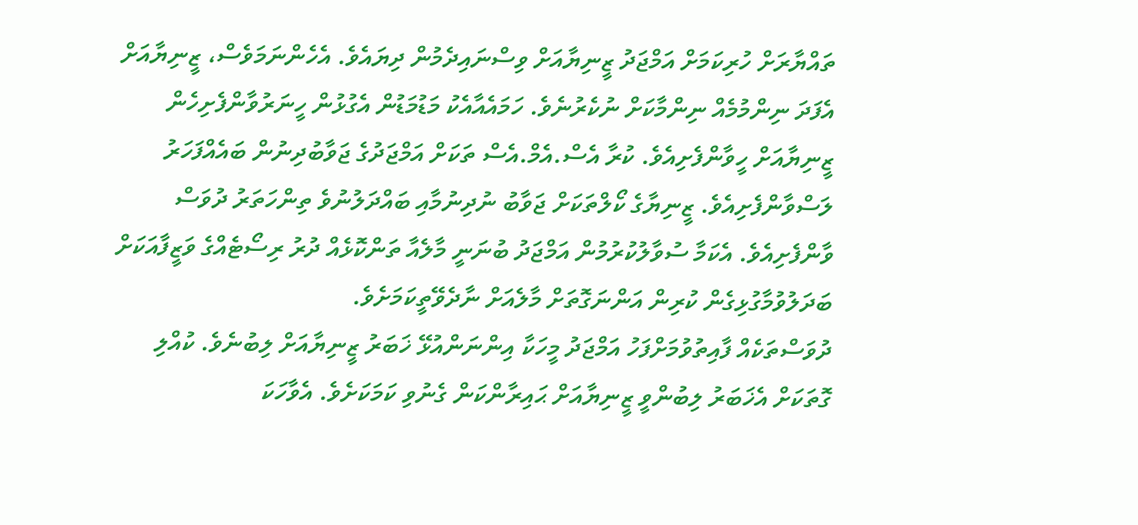ތައްޔާރަށް ހުރިކަމަށް އަމްޖަދު ޒީނިޔާއަށް ވިސްނައިދެމުން ދިޔައެވެ. އެހެންނަމަވެސް، ޒީނިޔާއަށް އެފަދަ ނިންމުމެއް ނިންމާކަށް ނުކެރުނެވެ. ހަމައެއާއެކު މަޑުމަޑުން އެގުޅުން ހީނަރުވާންފެށިހެން ޒީނިޔާއަށް ހީވާންފެށިއެވެ. ކުރާ އެސް.އެމް.އެސް ތަކަށް އަމްޖަދުގެ ޖަވާބުދިނުން ބައެއްފަހަރު ލަސްވާންފެށިއެވެ. ޒީނިޔާގެ ކޯލްތަކަށް ޖަވާބު ނުދިނުމާއި ބައްދަލުނުވެ ތިންހަތަރު ދުވަސް ވާންފެށިއެވެ. އެކަމާ ސުވާލުކުރުމުން އަމްޖަދު ބުނަނީ މާލެއާ ތަންކޮޅެއް ދުރު ރިސޯޓެއްގެ ވަޒީފާއަކަށް ބަދަލުވުމާގުޅިގެން ކުރިން އަންނަގޮތަށް މާލެއަށް ނާދެވޭތީކަމަށެވެ.
ދުވަސްތަކެއް ފާއިތުވުމަށްފަހު އަމްޖަދު މީހަކާ އިންނަންއުޅޭ ޚަބަރު ޒީނިޔާއަށް ލިބުނެވެ. ކުއްލި ގޮތަކަށް އެޚަބަރު ލިބުންވީ ޒީނިޔާއަށް ޙައިރާންކަން ގެނުވި ކަމަކަށެވެ. އެވާހަކަ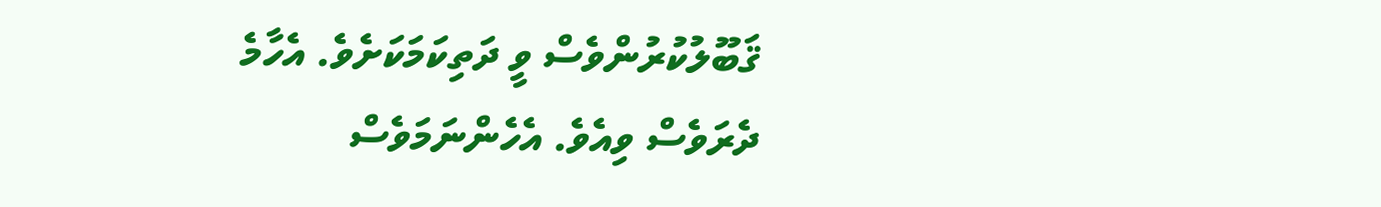ޤަބޫލުކުރުންވެސް ވީ ދަތިކަމަކަށެވެ. އެހާމެ ދެރަވެސް ވިއެވެ. އެހެންނަމަވެސް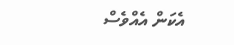އެކަން އެއްވެސް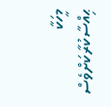މީހަކާ ޙިއްސާކުރާކަށްވެސް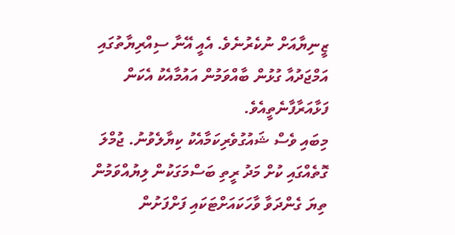ޒީނިޔާއަށް ނުކެރުނެވެ. އެއީ އޭނާ ސިއްރިޔާތުގައި އަމްޖަދުއާ ގުޅުން ބާއްވަމުން އައުމާއެކު އެކަން ފަޅާއަރާފާނެތީއެވެ.
މިބައި ވެސް ޝައުގުވެރިކަމާއެކު ކިޔާލެވުނު. ޖުމްލަ ގޮތެއްގައި ކުށް މަދު ރީތި ބަސްމަގަކުން ލިޔުއްވަމުން ތިޔަ ގެންދަވާ ވާހަކައަށްޓަކައި ފަށްފަށުން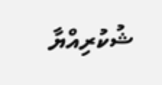ޝުކުރިއްޔާ